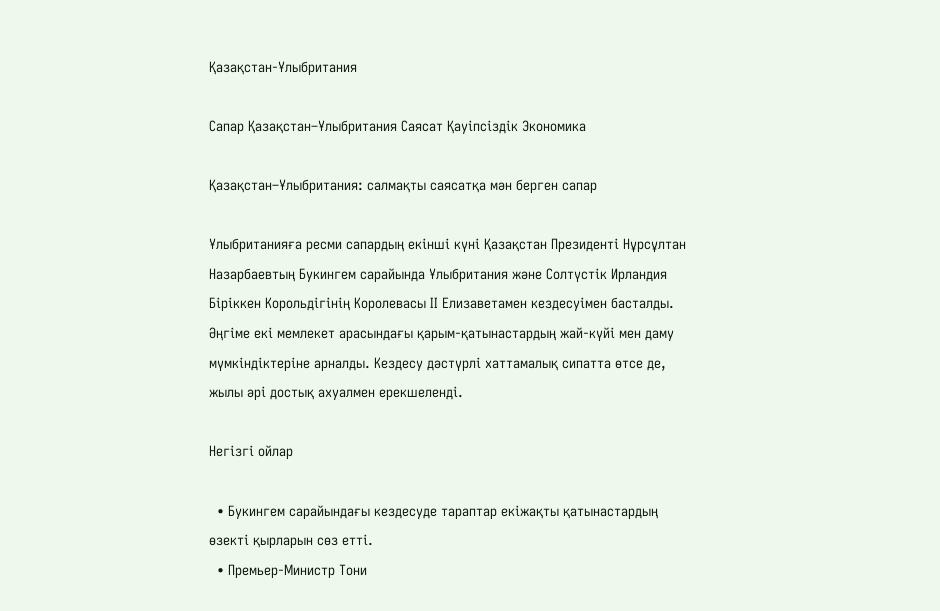Қазақстан-Ұлыбритания

Сапар Қазақстан–Ұлыбритания Саясат Қауіпсіздік Экономика

Қазақстан–Ұлыбритания: салмақты саясатқа мән берген сапар

Ұлыбританияға ресми сапардың екінші күні Қазақстан Президенті Нұрсұлтан Назарбаевтың Букингем сарайында Ұлыбритания және Солтүстік Ирландия Біріккен Корольдігінің Королевасы ІІ Елизаветамен кездесуімен басталды. Әңгіме екі мемлекет арасындағы қарым-қатынастардың жай-күйі мен даму мүмкіндіктеріне арналды. Кездесу дәстүрлі хаттамалық сипатта өтсе де, жылы әрі достық ахуалмен ерекшеленді.

Негізгі ойлар

  • Букингем сарайындағы кездесуде тараптар екіжақты қатынастардың өзекті қырларын сөз етті.
  • Премьер-Министр Тони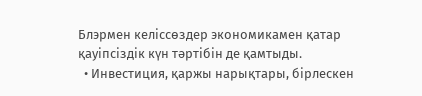Блэрмен келіссөздер экономикамен қатар қауіпсіздік күн тәртібін де қамтыды.
  • Инвестиция, қаржы нарықтары, бірлескен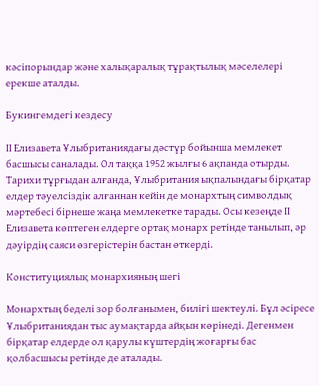кәсіпорындар және халықаралық тұрақтылық мәселелері ерекше аталды.

Букингемдегі кездесу

ІІ Елизавета Ұлыбританиядағы дәстүр бойынша мемлекет басшысы саналады. Ол таққа 1952 жылғы 6 ақпанда отырды. Тарихи тұрғыдан алғанда, Ұлыбритания ықпалындағы бірқатар елдер тәуелсіздік алғаннан кейін де монархтың символдық мәртебесі бірнеше жаңа мемлекетке тарады. Осы кезеңде ІІ Елизавета көптеген елдерге ортақ монарх ретінде танылып, әр дәуірдің саяси өзгерістерін бастан өткерді.

Конституциялық монархияның шегі

Монархтың беделі зор болғанымен, билігі шектеулі. Бұл әсіресе Ұлыбританиядан тыс аумақтарда айқын көрінеді. Дегенмен бірқатар елдерде ол қарулы күштердің жоғарғы бас қолбасшысы ретінде де аталады.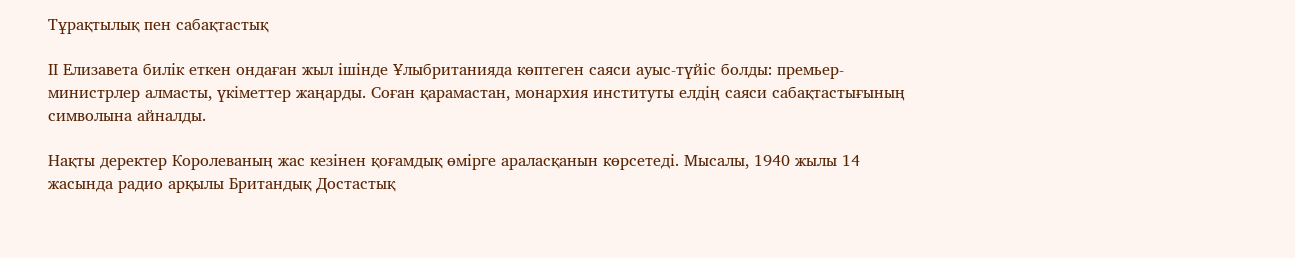Тұрақтылық пен сабақтастық

ІІ Елизавета билік еткен ондаған жыл ішінде Ұлыбританияда көптеген саяси ауыс-түйіс болды: премьер-министрлер алмасты, үкіметтер жаңарды. Соған қарамастан, монархия институты елдің саяси сабақтастығының символына айналды.

Нақты деректер Королеваның жас кезінен қоғамдық өмірге араласқанын көрсетеді. Мысалы, 1940 жылы 14 жасында радио арқылы Британдық Достастық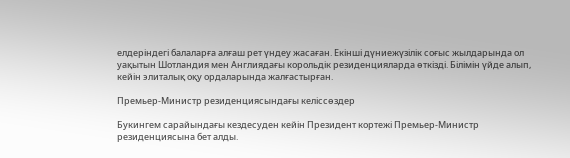елдеріндегі балаларға алғаш рет үндеу жасаған. Екінші дүниежүзілік соғыс жылдарында ол уақытын Шотландия мен Англиядағы корольдік резиденцияларда өткізді. Білімін үйде алып, кейін элиталық оқу ордаларында жалғастырған.

Премьер-Министр резиденциясындағы келіссөздер

Букингем сарайындағы кездесуден кейін Президент кортежі Премьер-Министр резиденциясына бет алды.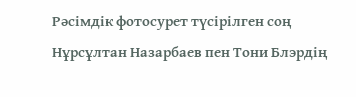Рәсімдік фотосурет түсірілген соң Нұрсұлтан Назарбаев пен Тони Блэрдің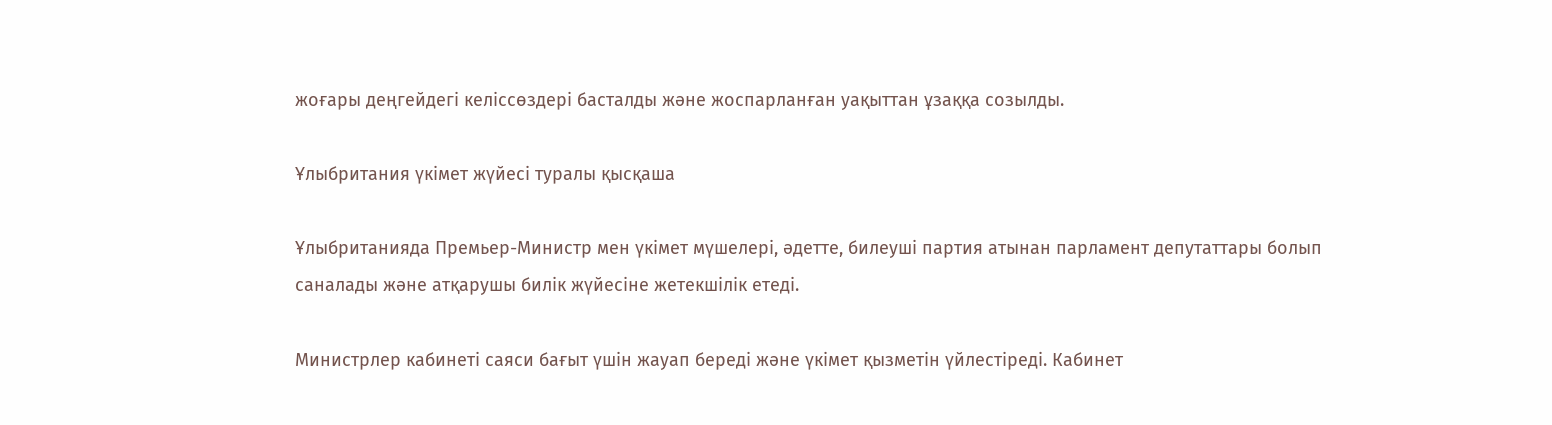жоғары деңгейдегі келіссөздері басталды және жоспарланған уақыттан ұзаққа созылды.

Ұлыбритания үкімет жүйесі туралы қысқаша

Ұлыбританияда Премьер-Министр мен үкімет мүшелері, әдетте, билеуші партия атынан парламент депутаттары болып саналады және атқарушы билік жүйесіне жетекшілік етеді.

Министрлер кабинеті саяси бағыт үшін жауап береді және үкімет қызметін үйлестіреді. Кабинет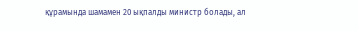құрамында шамамен 20 ықпалды министр болады, ал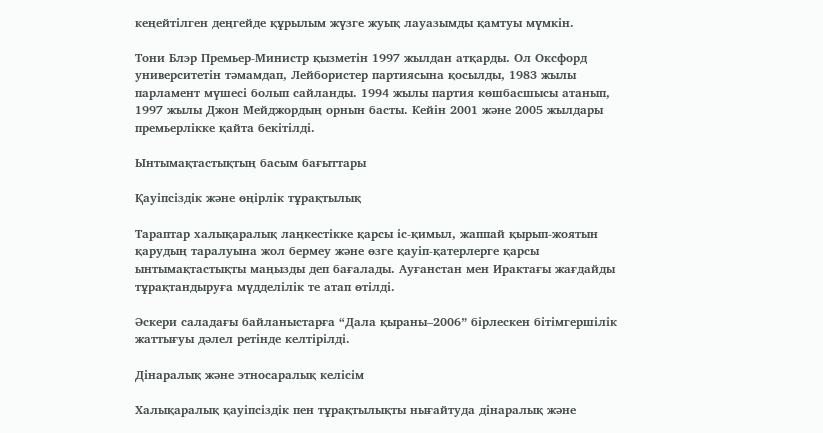кеңейтілген деңгейде құрылым жүзге жуық лауазымды қамтуы мүмкін.

Тони Блэр Премьер-Министр қызметін 1997 жылдан атқарды. Ол Оксфорд университетін тәмамдап, Лейбористер партиясына қосылды, 1983 жылы парламент мүшесі болып сайланды. 1994 жылы партия көшбасшысы атанып, 1997 жылы Джон Мейджордың орнын басты. Кейін 2001 және 2005 жылдары премьерлікке қайта бекітілді.

Ынтымақтастықтың басым бағыттары

Қауіпсіздік және өңірлік тұрақтылық

Тараптар халықаралық лаңкестікке қарсы іс-қимыл, жаппай қырып-жоятын қарудың таралуына жол бермеу және өзге қауіп-қатерлерге қарсы ынтымақтастықты маңызды деп бағалады. Ауғанстан мен Ирактағы жағдайды тұрақтандыруға мүдделілік те атап өтілді.

Әскери саладағы байланыстарға “Дала қыраны–2006” бірлескен бітімгершілік жаттығуы дәлел ретінде келтірілді.

Дінаралық және этносаралық келісім

Халықаралық қауіпсіздік пен тұрақтылықты нығайтуда дінаралық және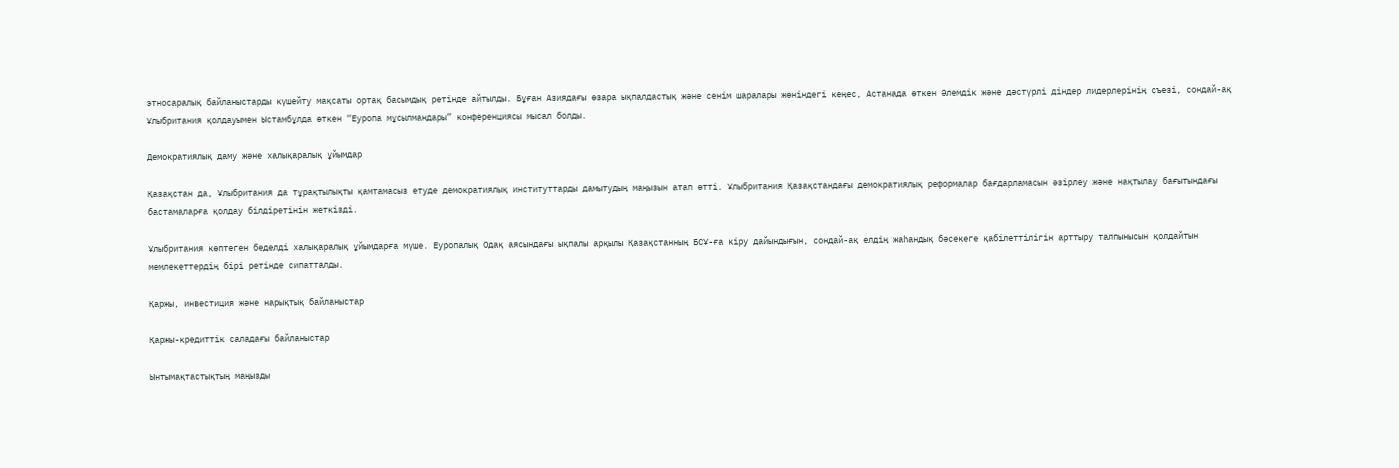этносаралық байланыстарды күшейту мақсаты ортақ басымдық ретінде айтылды. Бұған Азиядағы өзара ықпалдастық және сенім шаралары жөніндегі кеңес, Астанада өткен Әлемдік және дәстүрлі діндер лидерлерінің съезі, сондай-ақ Ұлыбритания қолдауымен Ыстамбұлда өткен “Еуропа мұсылмандары” конференциясы мысал болды.

Демократиялық даму және халықаралық ұйымдар

Қазақстан да, Ұлыбритания да тұрақтылықты қамтамасыз етуде демократиялық институттарды дамытудың маңызын атап өтті. Ұлыбритания Қазақстандағы демократиялық реформалар бағдарламасын әзірлеу және нақтылау бағытындағы бастамаларға қолдау білдіретінін жеткізді.

Ұлыбритания көптеген беделді халықаралық ұйымдарға мүше. Еуропалық Одақ аясындағы ықпалы арқылы Қазақстанның БСҰ-ға кіру дайындығын, сондай-ақ елдің жаһандық бәсекеге қабілеттілігін арттыру талпынысын қолдайтын мемлекеттердің бірі ретінде сипатталды.

Қаржы, инвестиция және нарықтық байланыстар

Қаржы-кредиттік саладағы байланыстар

Ынтымақтастықтың маңызды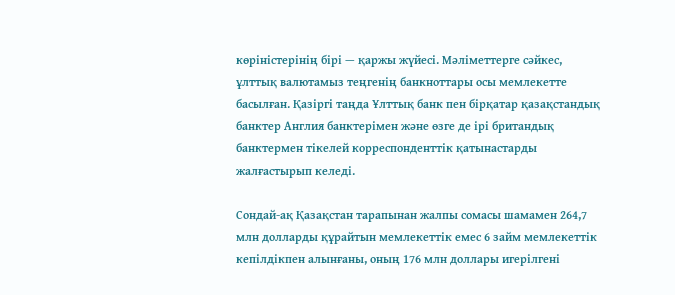көріністерінің бірі — қаржы жүйесі. Мәліметтерге сәйкес, ұлттық валютамыз теңгенің банкноттары осы мемлекетте басылған. Қазіргі таңда Ұлттық банк пен бірқатар қазақстандық банктер Англия банктерімен және өзге де ірі британдық банктермен тікелей корреспонденттік қатынастарды жалғастырып келеді.

Сондай-ақ Қазақстан тарапынан жалпы сомасы шамамен 264,7 млн долларды құрайтын мемлекеттік емес 6 займ мемлекеттік кепілдікпен алынғаны, оның 176 млн доллары игерілгені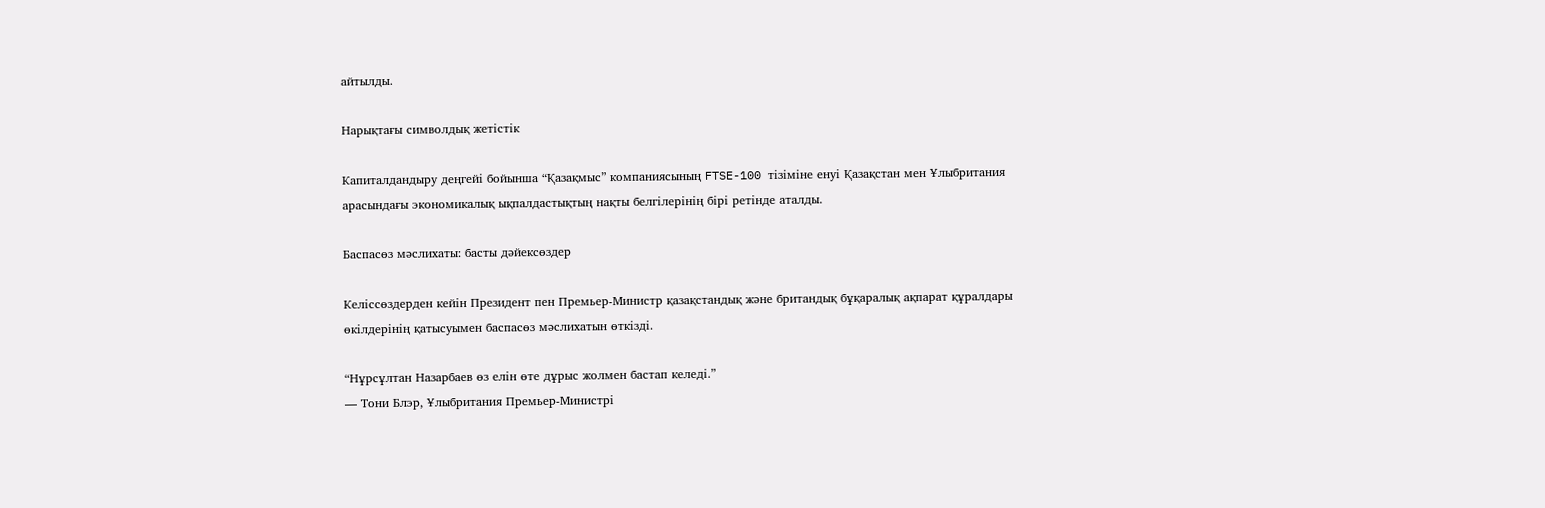айтылды.

Нарықтағы символдық жетістік

Капиталдандыру деңгейі бойынша “Қазақмыс” компаниясының FTSE-100 тізіміне енуі Қазақстан мен Ұлыбритания арасындағы экономикалық ықпалдастықтың нақты белгілерінің бірі ретінде аталды.

Баспасөз мәслихаты: басты дәйексөздер

Келіссөздерден кейін Президент пен Премьер-Министр қазақстандық және британдық бұқаралық ақпарат құралдары өкілдерінің қатысуымен баспасөз мәслихатын өткізді.

“Нұрсұлтан Назарбаев өз елін өте дұрыс жолмен бастап келеді.”
— Тони Блэр, Ұлыбритания Премьер-Министрі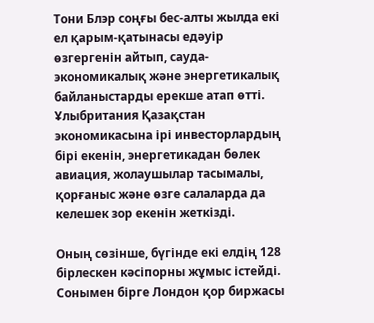Тони Блэр соңғы бес-алты жылда екі ел қарым-қатынасы едәуір өзгергенін айтып, сауда-экономикалық және энергетикалық байланыстарды ерекше атап өтті. Ұлыбритания Қазақстан экономикасына ірі инвесторлардың бірі екенін, энергетикадан бөлек авиация, жолаушылар тасымалы, қорғаныс және өзге салаларда да келешек зор екенін жеткізді.

Оның сөзінше, бүгінде екі елдің 128 бірлескен кәсіпорны жұмыс істейді. Сонымен бірге Лондон қор биржасы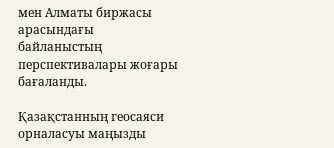мен Алматы биржасы арасындағы байланыстың перспективалары жоғары бағаланды.

Қазақстанның геосаяси орналасуы маңызды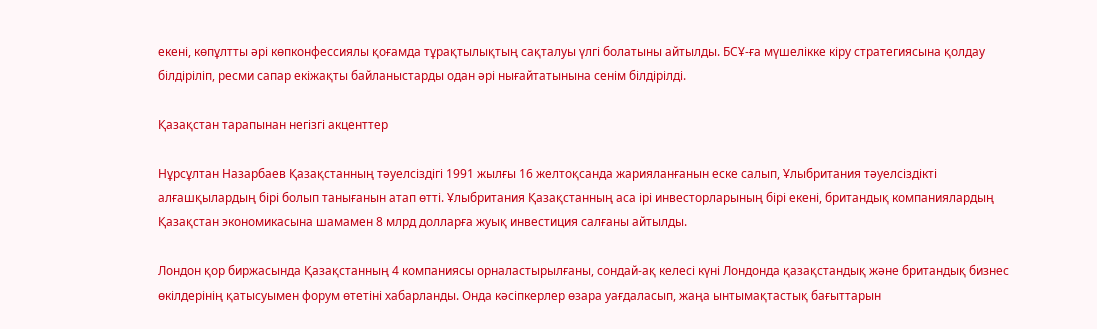екені, көпұлтты әрі көпконфессиялы қоғамда тұрақтылықтың сақталуы үлгі болатыны айтылды. БСҰ-ға мүшелікке кіру стратегиясына қолдау білдіріліп, ресми сапар екіжақты байланыстарды одан әрі нығайтатынына сенім білдірілді.

Қазақстан тарапынан негізгі акценттер

Нұрсұлтан Назарбаев Қазақстанның тәуелсіздігі 1991 жылғы 16 желтоқсанда жарияланғанын еске салып, Ұлыбритания тәуелсіздікті алғашқылардың бірі болып танығанын атап өтті. Ұлыбритания Қазақстанның аса ірі инвесторларының бірі екені, британдық компаниялардың Қазақстан экономикасына шамамен 8 млрд долларға жуық инвестиция салғаны айтылды.

Лондон қор биржасында Қазақстанның 4 компаниясы орналастырылғаны, сондай-ақ келесі күні Лондонда қазақстандық және британдық бизнес өкілдерінің қатысуымен форум өтетіні хабарланды. Онда кәсіпкерлер өзара уағдаласып, жаңа ынтымақтастық бағыттарын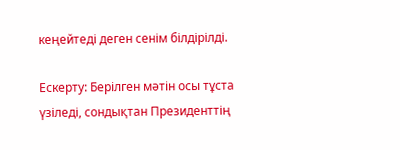кеңейтеді деген сенім білдірілді.

Ескерту: Берілген мәтін осы тұста үзіледі, сондықтан Президенттің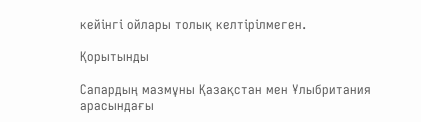кейінгі ойлары толық келтірілмеген.

Қорытынды

Сапардың мазмұны Қазақстан мен Ұлыбритания арасындағы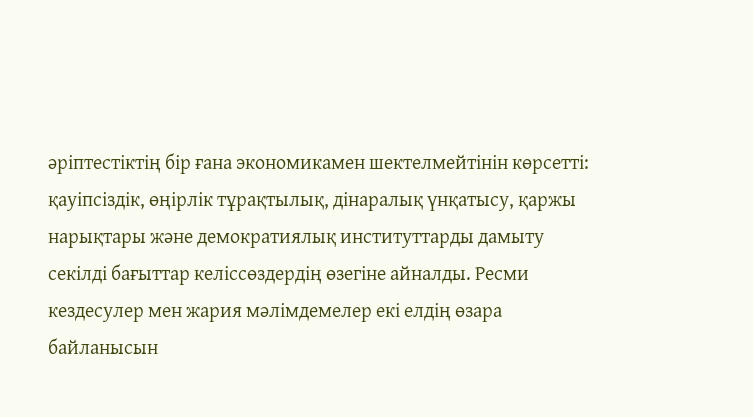әріптестіктің бір ғана экономикамен шектелмейтінін көрсетті: қауіпсіздік, өңірлік тұрақтылық, дінаралық үнқатысу, қаржы нарықтары және демократиялық институттарды дамыту секілді бағыттар келіссөздердің өзегіне айналды. Ресми кездесулер мен жария мәлімдемелер екі елдің өзара байланысын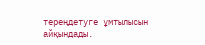тереңдетуге ұмтылысын айқындады.